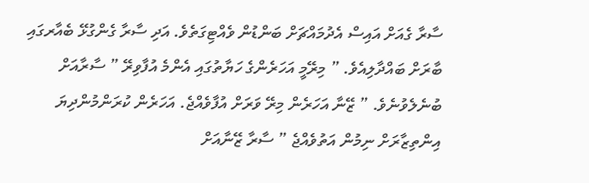ސާރާ ގެއަށް އައިސް އެދުމައްޗަށް ބަންޑުން ވެއްޓިގަތެވެ. އަދި ސާރާ ގެންގުޅޭ ބެއާރގައި ބާރަށް ބައްދާލިއެވެ. ” މިރޭމީ އަހަރެންގެ ހަޔާތުގައި އެންމެ އުފާވިރޭ ” ސާރާއަށް ބުނެލެވުނެވެ. ” ޒޭނާ އަހަރެން މިރޭ ވަރަށް އުފާވެއްޖެ. އަހަރެން ކުރަންމުންދިޔަ އިންތިޒާރަށް ނިމުން އަތުވެއްޖެ ” ސާރާ ޒޭނާއަށް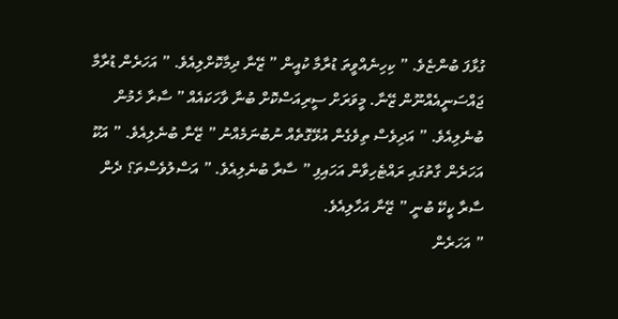ގުޅާފަ ބުންޏެވެ. ” ކިހިނެއްވީތަ ޑުރާމާ ކުއީން ” ޒޭނާ ދިމާކޮށްލިއެވެ. ” އަހަރެން ޑުރާމާ ޖައްސަނީއެއްނޫން ޒޭނާ. މީވަރަށް ސީރިއަސްކޮށް ބުނާ ވާހަކައެއް ” ސާރާ ހެމުން ބުނެލިއެވެ. ” އަދިވެސް ތިވެގެން އުޅޭގޮތެއް ނުބުނަމެއްނު ” ޒޭނާ ބުނެލިއެވެ. ” އަކޫ އަހަރެން ގާތުގައި ރައްޓެހިވާން އަހައިފި ” ސާރާ ބުނެލިއެވެ. ” އަސްލުވެސްތަ؟ ދެން ސާރާ ކީކޭ ބުނީ ” ޒޭނާ އަހާލިއެވެ.
” އަހަރެން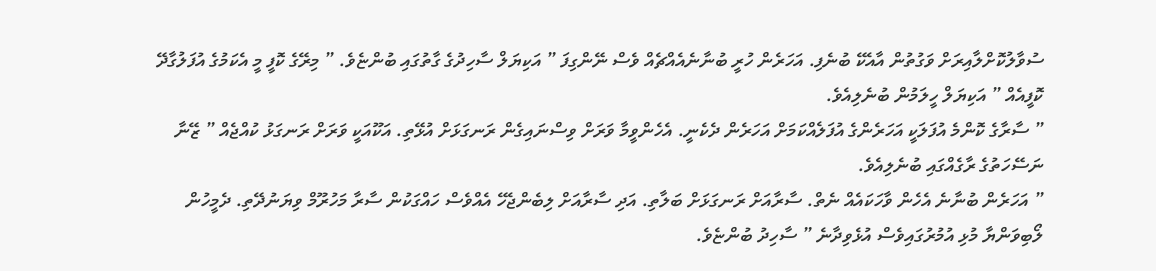ސުވާލުކޮށްލާއިރަށް ވަގުތުން އާއެކޭ ބުނެފި. އަހަރެން ހުރީ ބުނާނެއެއްޗެއް ވެސް ނޭންގިފަ ” އަކިޔަލް ސާހިދުގެ ގާތުގައި ބުންޏެވެ. ” މިރޭގެ ކޮފީ މީ އެކަމުގެ އުފަލުގާދޭ ކޮފީއެއް ” އަކިޔަލް ހީލަމުން ބުނެލިއެވެ.
” ސާރާގެ ކޮންމެ އުފަލަކީ އަހަރެންގެ އުފަލެއްކަމަށް އަހަރެން ދެކެނީ. އެހެންވީމާ ވަރަށް ވިސްނައިގެން ރަނގަޅަށް އުޅޭތި. އަކޫއަކީ ވަރަށް ރަނގަޅު ކުއްޖެއް ” ޒޭނާ ނަސޭހަތުގެ ރާގެއްގައި ބުނެލިއެވެ.
” އަހަރެން ބުނާނެ އެހެން ވާހަކައެއް ނެތް. ސާރާއަށް ރަނގަޅަށް ބަލާތި. އަދި ސާރާއަށް ލިބެންޖެހޭ އެއްވެސް ހައްގަކުން ސާރާ މަހުރޫމް ވިޔަނުދޭތި. ދެމީހުން ލޯބިވަންޔާ މުޅި އުމުރުގައިވެސް އުޅެވިދާނެ ” ސާހިދު ބުންޏެވެ.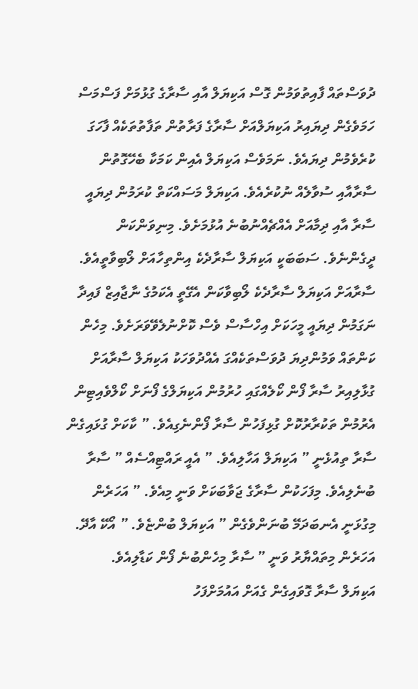ދުވަސްތައް ފާއިތުވަމުން ގޮސް އަކިޔަލް އާއި ސާރާގެ ގުޅުމަށް ފަސްމަސް ހަމަވެގެން ދިޔައިރު އަކިޔަލްއަށް ސާރާގެ ފަރާތުން ތަފާތުތަކެއް ފާހަގަ ކުރެވެމުން ދިޔައެވެ. ނަމަވެސް އަކިޔަލް އެއިން ކަމަކާ ބެހޭގޮތުން ސާރާއާއި ސުވާލެއް ނުކުރެއެވެ. އަކިޔަލް މަސައްކަތް ކުރަމުން ދިޔައީ ސާރާ އާއި ދިމާއަށް އެއްޗެއްނުބުނެ އުޅުމަށެވެ. މިނިވަންކަން ދީގެންނެވެ. ސަބަބަކީ އަކިޔަލް ސާރާދެކެ އިންތިހާއަށް ލޯބިވާތީއެވެ. ސާރާއަށް އަކިޔަލް ސާރާދެކެ ލޯބިވާކަން އެގޭތީ އެކަމުގެ ނާޖާއިޒް ފައިދާ ނަގަމުން ދިޔައީ މީހަކަށް އިހްސާސް ވެސް ކޮށްނުލެވޭވަރަށެވެ. މިހެން ކަންތައް ވަމުންދިޔަ ދުވަސްތަކެއްގަ އެއްދުވަހަކު އަކިޔަލް ސާރާއަށް ގުޅާލިއިރު ސާރާ ފޯން ކޯލެއްގައި ހުރުމުން އަކިޔަލްގެ ފޯނަށް ކޯލްވެއިޓިން އެރުމުން ތަކުރާރުކޮށް ގުޅިފަހުން ސާރާ ފޯންނެގިއެވެ. ” ކާކަށް ގުޅައިގެން ސާރާ ތިއުޅެނީ ” އަކިޔަލް އަހާލިއެވެ. ” އެއީ ރައްޓިއްސެއް ” ސާރާ ބުނެލިއެވެ. މިފަހަކުން ސާރާގެ ޖަވާބަކަށް ވަނީ މިއެވެ. ” އަހަރެން މިގުޅަނީ އެނބަދަމޭ ބުނަންވެގެން ” އަކިޔަލް ބުންޏެވެ. ” އޯކޭ އާދޭ. އަހަރެން މިތައްޔާރު ވަނީ ” ސާރާ މިހެންބުނެ ފޯން ކަޑާލިއެވެ.
އަކިޔަލް ސާރާ ގޮވައިގެން ގެއަށް އައުމަށްފަހު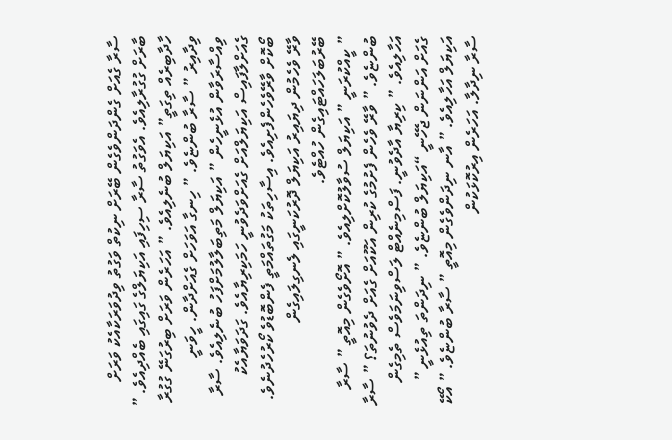ސާރާ ގެއަށް ގެންދަންވެގެން ބޭރަށް ނިކުތް ވަގުތު ވިދުވަރަކާއެކު ވަރަށް ބާރަށް ގުގުރާލިއެވެ. އެވަގުތު ސާރާ ސިހިފައި އަކިޔަލްގެ ގައިގައި ބެއްދިއެވެ. ” ހާދާބިރެއް ތިގަތީ” އަކިޔަލް ބުނެލިއެވެ. ” އަހަރެން ވަރަށް ބިރުގަނޭ ގުގުރާ ވިދާއިރު ” ސާރާ ބުންޏެވެ. ” ހިނގާ އަވަހަށް ގެއަށްދާން. ހީވަނީ ވިއްސާރަވާން އުޅެނީހެން ” އަކިޔަލް މަތިބަލާލުމަށްފަހު ބުނެލިއެވެ. ސާރާ ގެއަށްލާފައިސް އަކިޔަލްއަށް ގެއަށްވަދެވުނީ ހަމަކިރިޔާއެވެ. ގަދަވަޔާއެކު ބޯކޮށް ވާރޭވެހެންފެށިއެވެ. އިސާހިތަކު މަގުތައްމަތީ ފެންބޮޑުވެ ކޯރުހެދުނެވެ. ވާރޭ ވެހެމުން ދިޔައިރު އަކިޔަލް ދޮރުކަނީގައި ލެނގިލައިގެން ބޭރުބަލަހައްޓައިގެން ހުއްޓެވެ.
” ކީއްކުރަނީ ” އަކިޔަލް ސުވާލުކޮށްލިއެވެ. ” އޮށޯވެގެން މިއޮތީ ” ސާރާ ބުންޏެވެ. ” ވާރޭ ވެހެން ފެށުމުގެ ކުރިން އަކޫއަށް ގެއަށް ދެވުނުތަ؟ ” ސާރާ އަހާލިއެވެ. ” ކިރިޔާ އާދެވުނީ. ފަސްމިނެއްޓް ލަސްވިނަމަވެސް ތެމިގެން ގެއަށް އަންނަން ޖެހޭނީ “އަކިޔަލް ބުންޏެވެ. ” ނިދަންތަ ތިއުޅެނީ ” އަކިޔަލް އަހާލިއެވެ. ” އާނ ނިދަންވެގެން މިއޮތީ ” ސާރާ ބުންޏެވެ. ” އޯކޭ ސާރާ ނިދާލާ. އަހަރެން އިރުކޮޅަކުން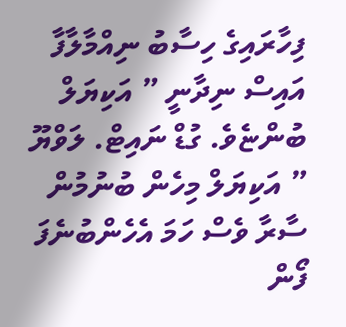ފިހާރައިގެ ހިސާބު ނިއްމާލާފާ އައިސް ނިދާނީ ” އަކިޔަލް ބުންޏެވެ. ގުޑް ނައިޓް. ލަވްޔޫ ” އަކިޔަލް މިހެން ބުނުމުން ސާރާ ވެސް ހަމަ އެހެންބުނެފަ ފޯން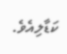ކަޑާލިއެވެ.